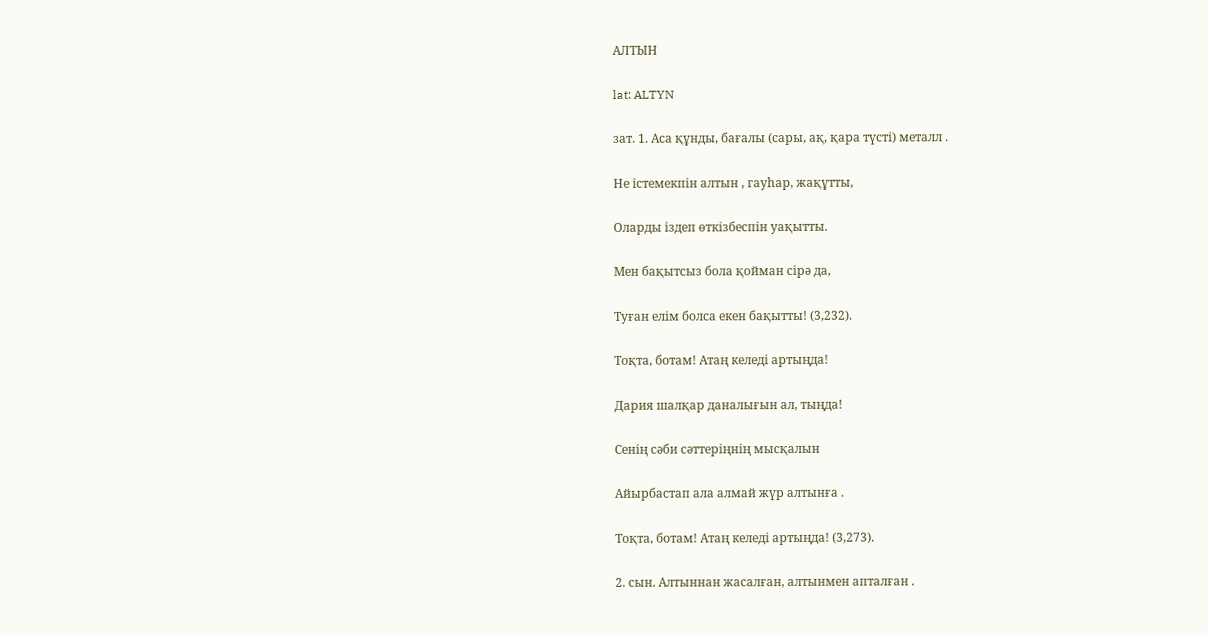АЛТЫН

lat: ALTYN

зат. 1. Аса құнды, бағалы (сары, ақ, қара түсті) металл .

Не істемекпін алтын , гауһар, жақұтты,

Оларды іздеп өткізбеспін уақытты.

Мен бақытсыз бола қойман сірә да,

Туған елім болса екен бақытты! (3,232).

Тоқта, ботам! Атаң келеді артыңда!

Дария шалқар даналығын ал, тыңда!

Сенің сәби сәттеріңнің мысқалын

Айырбастап ала алмай жүр алтынға .

Тоқта, ботам! Атаң келеді артыңда! (3,273).

2. сын. Алтыннан жасалған, алтынмен апталған .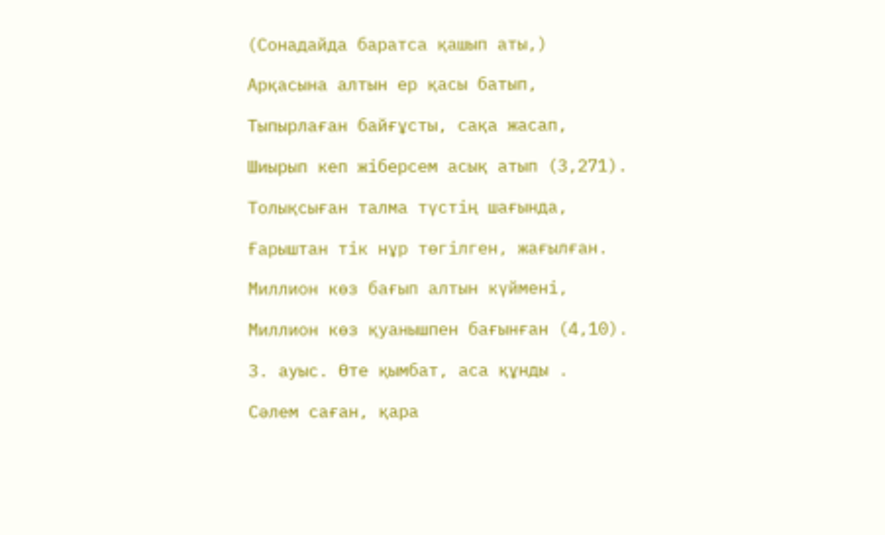(Сонадайда баратса қашып аты,)

Арқасына алтын ер қасы батып,

Тыпырлаған байғұсты, сақа жасап,

Шиырып кеп жіберсем асық атып (3,271).

Толықсыған талма түстің шағында,

Ғарыштан тік нұр төгілген, жағылған.

Миллион көз бағып алтын күймені,

Миллион көз қуанышпен бағынған (4,10).

3. ауыс. Өте қымбат, аса құнды .

Сәлем саған, қара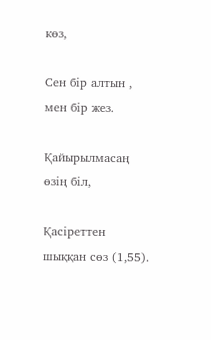көз,

Сен бір алтын , мен бір жез.

Қайырылмасаң өзің біл,

Қасіреттен шыққан сөз (1,55).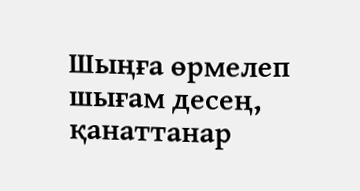Шыңға өрмелеп шығам десең, қанаттанар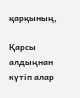қарқының,

Қарсы алдыңнан күтіп алар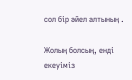сол бір әйел алтының .

Жолың болсың, енді екеуіміз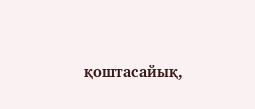қоштасайық,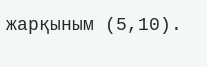жарқыным (5,10).